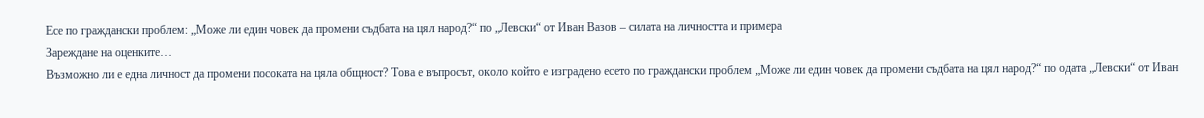Есе по граждански проблем: „Може ли един човек да промени съдбата на цял народ?“ по „Левски“ от Иван Вазов – силата на личността и примера
Зареждане на оценките…
Възможно ли е една личност да промени посоката на цяла общност? Това е въпросът, около който е изградено есето по граждански проблем „Може ли един човек да промени съдбата на цял народ?“ по одата „Левски“ от Иван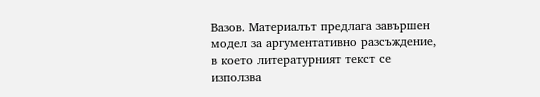Вазов. Материалът предлага завършен модел за аргументативно разсъждение, в което литературният текст се използва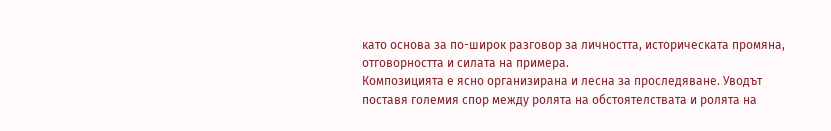като основа за по-широк разговор за личността, историческата промяна, отговорността и силата на примера.
Композицията е ясно организирана и лесна за проследяване. Уводът поставя големия спор между ролята на обстоятелствата и ролята на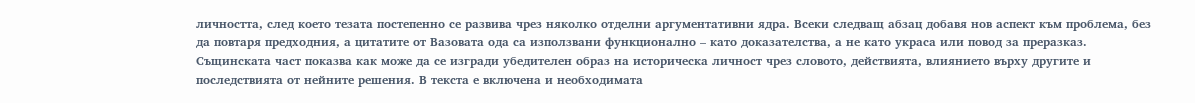личността, след което тезата постепенно се развива чрез няколко отделни аргументативни ядра. Всеки следващ абзац добавя нов аспект към проблема, без да повтаря предходния, а цитатите от Вазовата ода са използвани функционално – като доказателства, а не като украса или повод за преразказ.
Същинската част показва как може да се изгради убедителен образ на историческа личност чрез словото, действията, влиянието върху другите и последствията от нейните решения. В текста е включена и необходимата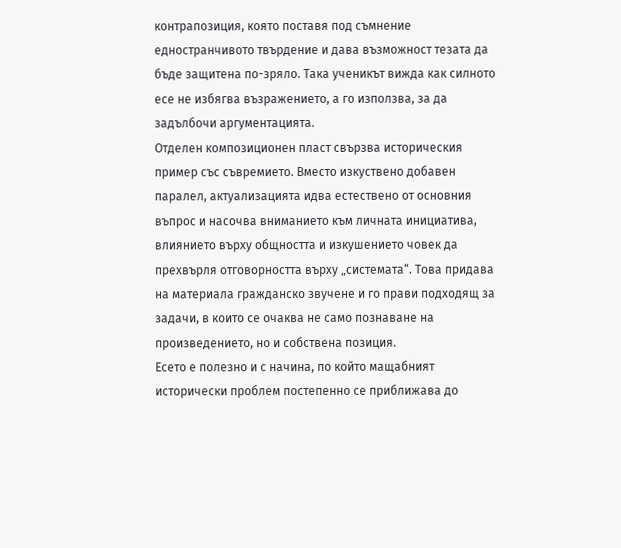контрапозиция, която поставя под съмнение едностранчивото твърдение и дава възможност тезата да бъде защитена по-зряло. Така ученикът вижда как силното есе не избягва възражението, а го използва, за да задълбочи аргументацията.
Отделен композиционен пласт свързва историческия пример със съвремието. Вместо изкуствено добавен паралел, актуализацията идва естествено от основния въпрос и насочва вниманието към личната инициатива, влиянието върху общността и изкушението човек да прехвърля отговорността върху „системата“. Това придава на материала гражданско звучене и го прави подходящ за задачи, в които се очаква не само познаване на произведението, но и собствена позиция.
Есето е полезно и с начина, по който мащабният исторически проблем постепенно се приближава до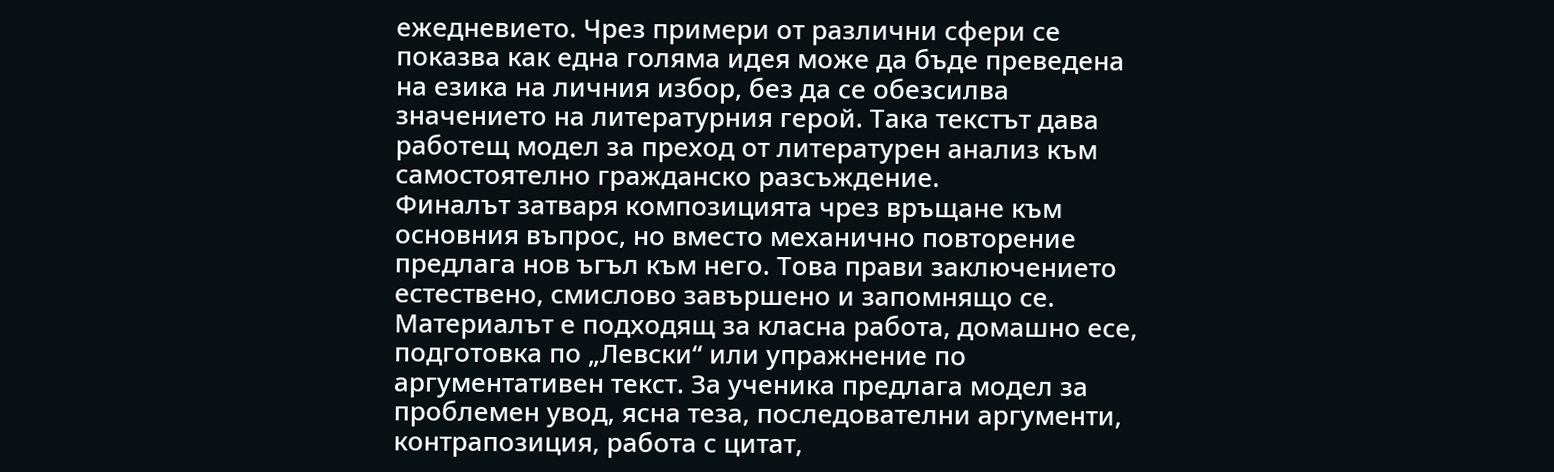ежедневието. Чрез примери от различни сфери се показва как една голяма идея може да бъде преведена на езика на личния избор, без да се обезсилва значението на литературния герой. Така текстът дава работещ модел за преход от литературен анализ към самостоятелно гражданско разсъждение.
Финалът затваря композицията чрез връщане към основния въпрос, но вместо механично повторение предлага нов ъгъл към него. Това прави заключението естествено, смислово завършено и запомнящо се.
Материалът е подходящ за класна работа, домашно есе, подготовка по „Левски“ или упражнение по аргументативен текст. За ученика предлага модел за проблемен увод, ясна теза, последователни аргументи, контрапозиция, работа с цитат,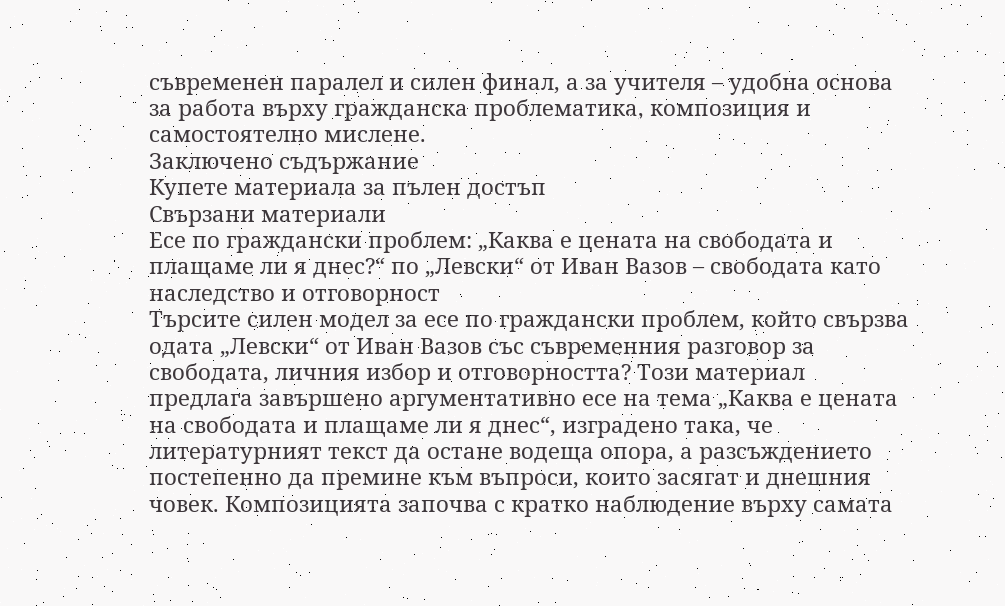съвременен паралел и силен финал, а за учителя – удобна основа за работа върху гражданска проблематика, композиция и самостоятелно мислене.
Заключено съдържание
Купете материала за пълен достъп
Свързани материали
Есе по граждански проблем: „Каква е цената на свободата и плащаме ли я днес?“ по „Левски“ от Иван Вазов – свободата като наследство и отговорност
Търсите силен модел за есе по граждански проблем, който свързва одата „Левски“ от Иван Вазов със съвременния разговор за свободата, личния избор и отговорността? Този материал предлага завършено аргументативно есе на тема „Каква е цената на свободата и плащаме ли я днес“, изградено така, че литературният текст да остане водеща опора, а разсъждението постепенно да премине към въпроси, които засягат и днешния човек. Композицията започва с кратко наблюдение върху самата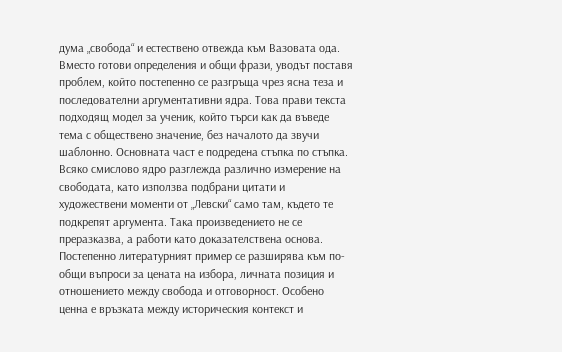дума „свобода“ и естествено отвежда към Вазовата ода. Вместо готови определения и общи фрази, уводът поставя проблем, който постепенно се разгръща чрез ясна теза и последователни аргументативни ядра. Това прави текста подходящ модел за ученик, който търси как да въведе тема с обществено значение, без началото да звучи шаблонно. Основната част е подредена стъпка по стъпка. Всяко смислово ядро разглежда различно измерение на свободата, като използва подбрани цитати и художествени моменти от „Левски“ само там, където те подкрепят аргумента. Така произведението не се преразказва, а работи като доказателствена основа. Постепенно литературният пример се разширява към по-общи въпроси за цената на избора, личната позиция и отношението между свобода и отговорност. Особено ценна е връзката между историческия контекст и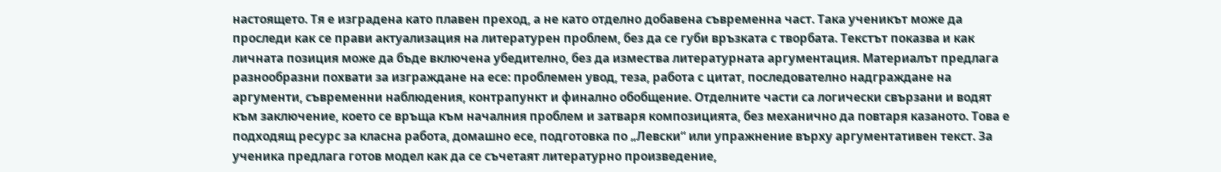настоящето. Тя е изградена като плавен преход, а не като отделно добавена съвременна част. Така ученикът може да проследи как се прави актуализация на литературен проблем, без да се губи връзката с творбата. Текстът показва и как личната позиция може да бъде включена убедително, без да измества литературната аргументация. Материалът предлага разнообразни похвати за изграждане на есе: проблемен увод, теза, работа с цитат, последователно надграждане на аргументи, съвременни наблюдения, контрапункт и финално обобщение. Отделните части са логически свързани и водят към заключение, което се връща към началния проблем и затваря композицията, без механично да повтаря казаното. Това е подходящ ресурс за класна работа, домашно есе, подготовка по „Левски“ или упражнение върху аргументативен текст. За ученика предлага готов модел как да се съчетаят литературно произведение,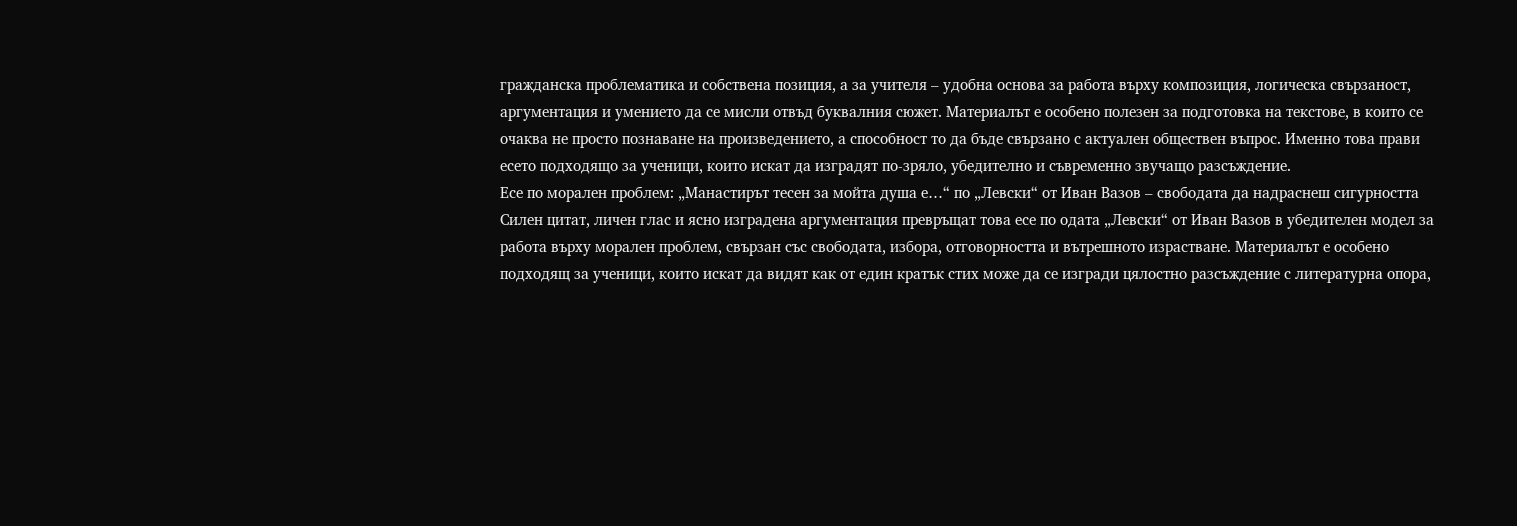гражданска проблематика и собствена позиция, а за учителя – удобна основа за работа върху композиция, логическа свързаност, аргументация и умението да се мисли отвъд буквалния сюжет. Материалът е особено полезен за подготовка на текстове, в които се очаква не просто познаване на произведението, а способност то да бъде свързано с актуален обществен въпрос. Именно това прави есето подходящо за ученици, които искат да изградят по-зряло, убедително и съвременно звучащо разсъждение.
Есе по морален проблем: „Манастирът тесен за мойта душа е…“ по „Левски“ от Иван Вазов – свободата да надраснеш сигурността
Силен цитат, личен глас и ясно изградена аргументация превръщат това есе по одата „Левски“ от Иван Вазов в убедителен модел за работа върху морален проблем, свързан със свободата, избора, отговорността и вътрешното израстване. Материалът е особено подходящ за ученици, които искат да видят как от един кратък стих може да се изгради цялостно разсъждение с литературна опора,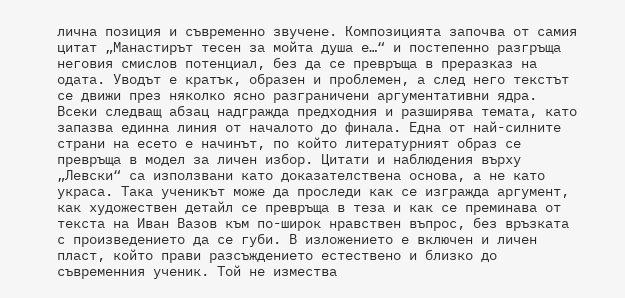лична позиция и съвременно звучене. Композицията започва от самия цитат „Манастирът тесен за мойта душа е…“ и постепенно разгръща неговия смислов потенциал, без да се превръща в преразказ на одата. Уводът е кратък, образен и проблемен, а след него текстът се движи през няколко ясно разграничени аргументативни ядра. Всеки следващ абзац надгражда предходния и разширява темата, като запазва единна линия от началото до финала. Една от най-силните страни на есето е начинът, по който литературният образ се превръща в модел за личен избор. Цитати и наблюдения върху „Левски“ са използвани като доказателствена основа, а не като украса. Така ученикът може да проследи как се изгражда аргумент, как художествен детайл се превръща в теза и как се преминава от текста на Иван Вазов към по-широк нравствен въпрос, без връзката с произведението да се губи. В изложението е включен и личен пласт, който прави разсъждението естествено и близко до съвременния ученик. Той не измества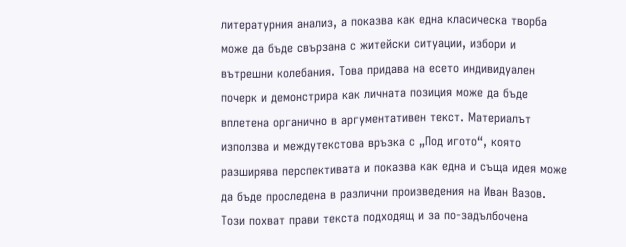литературния анализ, а показва как една класическа творба може да бъде свързана с житейски ситуации, избори и вътрешни колебания. Това придава на есето индивидуален почерк и демонстрира как личната позиция може да бъде вплетена органично в аргументативен текст. Материалът използва и междутекстова връзка с „Под игото“, която разширява перспективата и показва как една и съща идея може да бъде проследена в различни произведения на Иван Вазов. Този похват прави текста подходящ и за по-задълбочена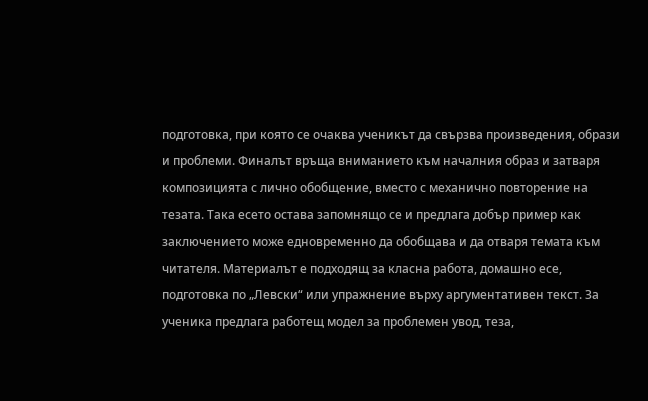подготовка, при която се очаква ученикът да свързва произведения, образи и проблеми. Финалът връща вниманието към началния образ и затваря композицията с лично обобщение, вместо с механично повторение на тезата. Така есето остава запомнящо се и предлага добър пример как заключението може едновременно да обобщава и да отваря темата към читателя. Материалът е подходящ за класна работа, домашно есе, подготовка по „Левски“ или упражнение върху аргументативен текст. За ученика предлага работещ модел за проблемен увод, теза,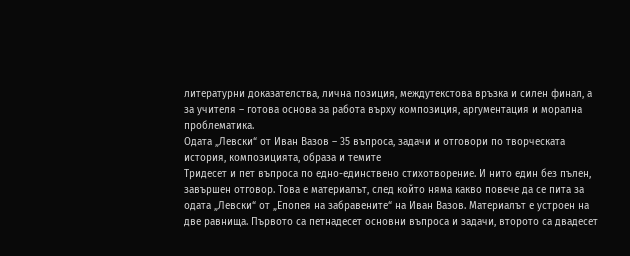литературни доказателства, лична позиция, междутекстова връзка и силен финал, а за учителя – готова основа за работа върху композиция, аргументация и морална проблематика.
Одата „Левски“ от Иван Вазов – 35 въпроса, задачи и отговори по творческата история, композицията, образа и темите
Тридесет и пет въпроса по едно-единствено стихотворение. И нито един без пълен, завършен отговор. Това е материалът, след който няма какво повече да се пита за одата „Левски“ от „Епопея на забравените“ на Иван Вазов. Материалът е устроен на две равнища. Първото са петнадесет основни въпроса и задачи, второто са двадесет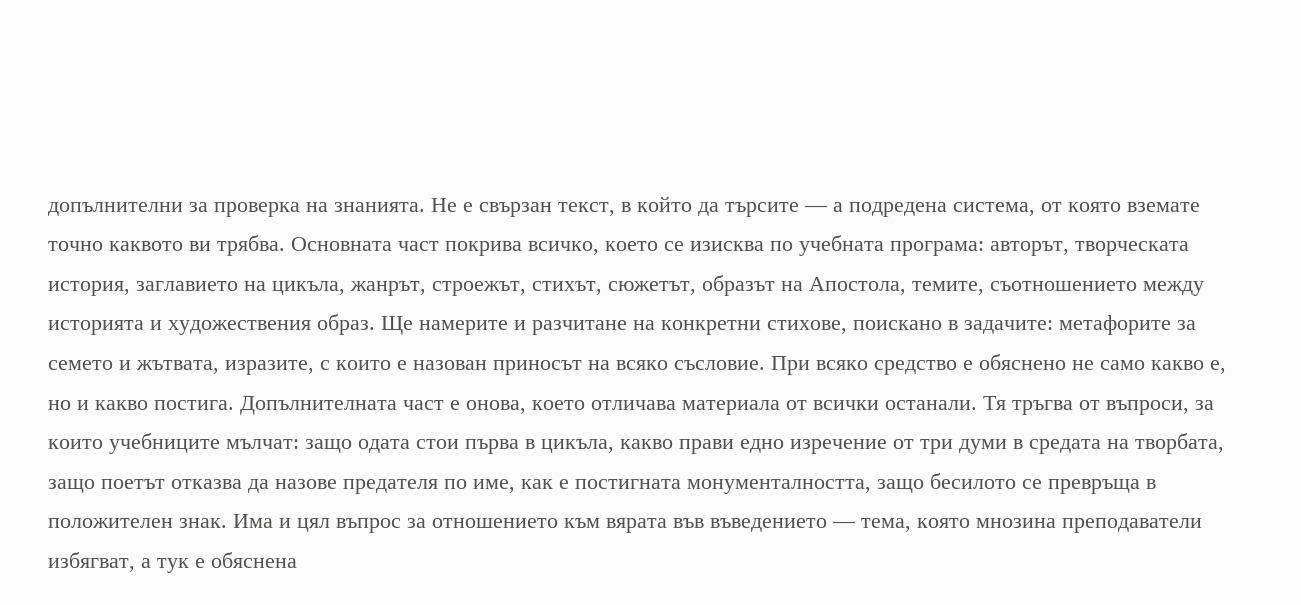допълнителни за проверка на знанията. Не е свързан текст, в който да търсите — а подредена система, от която вземате точно каквото ви трябва. Основната част покрива всичко, което се изисква по учебната програма: авторът, творческата история, заглавието на цикъла, жанрът, строежът, стихът, сюжетът, образът на Апостола, темите, съотношението между историята и художествения образ. Ще намерите и разчитане на конкретни стихове, поискано в задачите: метафорите за семето и жътвата, изразите, с които е назован приносът на всяко съсловие. При всяко средство е обяснено не само какво е, но и какво постига. Допълнителната част е онова, което отличава материала от всички останали. Тя тръгва от въпроси, за които учебниците мълчат: защо одата стои първа в цикъла, какво прави едно изречение от три думи в средата на творбата, защо поетът отказва да назове предателя по име, как е постигната монументалността, защо бесилото се превръща в положителен знак. Има и цял въпрос за отношението към вярата във въведението — тема, която мнозина преподаватели избягват, а тук е обяснена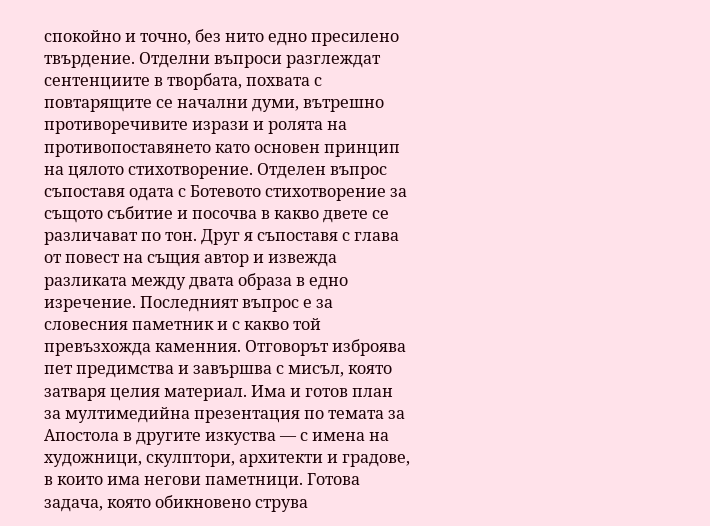спокойно и точно, без нито едно пресилено твърдение. Отделни въпроси разглеждат сентенциите в творбата, похвата с повтарящите се начални думи, вътрешно противоречивите изрази и ролята на противопоставянето като основен принцип на цялото стихотворение. Отделен въпрос съпоставя одата с Ботевото стихотворение за същото събитие и посочва в какво двете се различават по тон. Друг я съпоставя с глава от повест на същия автор и извежда разликата между двата образа в едно изречение. Последният въпрос е за словесния паметник и с какво той превъзхожда каменния. Отговорът изброява пет предимства и завършва с мисъл, която затваря целия материал. Има и готов план за мултимедийна презентация по темата за Апостола в другите изкуства — с имена на художници, скулптори, архитекти и градове, в които има негови паметници. Готова задача, която обикновено струва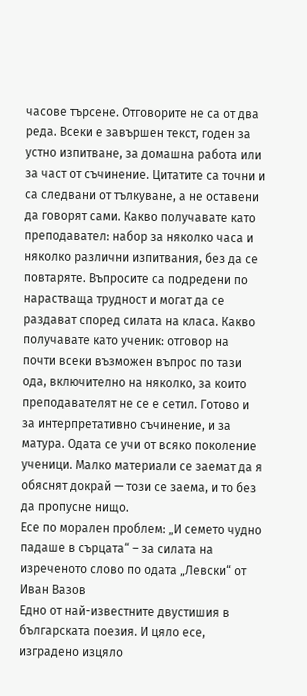часове търсене. Отговорите не са от два реда. Всеки е завършен текст, годен за устно изпитване, за домашна работа или за част от съчинение. Цитатите са точни и са следвани от тълкуване, а не оставени да говорят сами. Какво получавате като преподавател: набор за няколко часа и няколко различни изпитвания, без да се повтаряте. Въпросите са подредени по нарастваща трудност и могат да се раздават според силата на класа. Какво получавате като ученик: отговор на почти всеки възможен въпрос по тази ода, включително на няколко, за които преподавателят не се е сетил. Готово и за интерпретативно съчинение, и за матура. Одата се учи от всяко поколение ученици. Малко материали се заемат да я обяснят докрай — този се заема, и то без да пропусне нищо.
Есе по морален проблем: „И семето чудно падаше в сърцата“ – за силата на изреченото слово по одата „Левски“ от Иван Вазов
Едно от най-известните двустишия в българската поезия. И цяло есе, изградено изцяло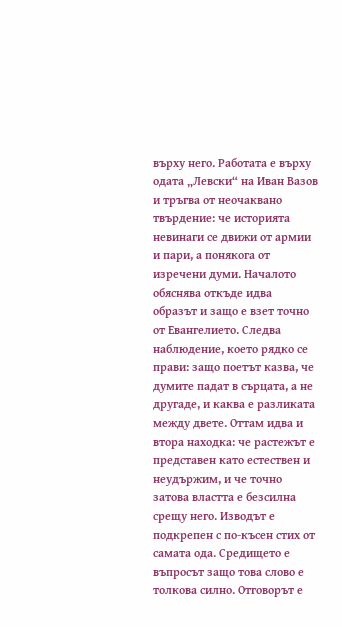върху него. Работата е върху одата „Левски“ на Иван Вазов и тръгва от неочаквано твърдение: че историята невинаги се движи от армии и пари, а понякога от изречени думи. Началото обяснява откъде идва образът и защо е взет точно от Евангелието. Следва наблюдение, което рядко се прави: защо поетът казва, че думите падат в сърцата, а не другаде, и каква е разликата между двете. Оттам идва и втора находка: че растежът е представен като естествен и неудържим, и че точно затова властта е безсилна срещу него. Изводът е подкрепен с по-късен стих от самата ода. Средището е въпросът защо това слово е толкова силно. Отговорът е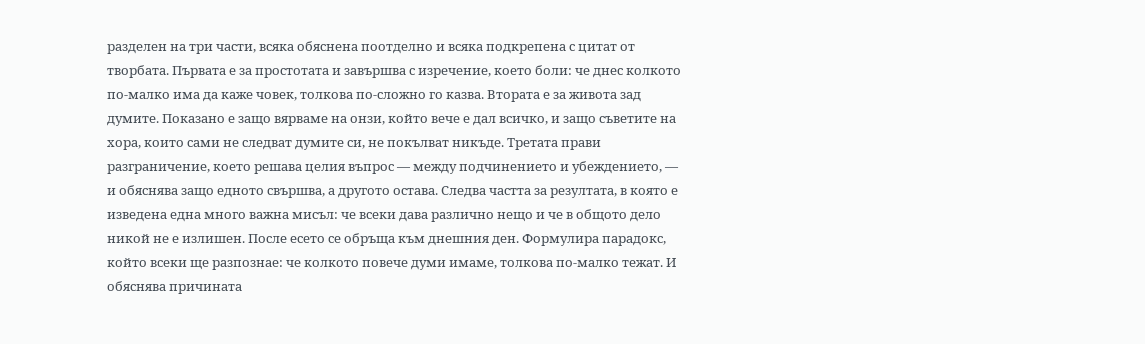разделен на три части, всяка обяснена поотделно и всяка подкрепена с цитат от творбата. Първата е за простотата и завършва с изречение, което боли: че днес колкото по-малко има да каже човек, толкова по-сложно го казва. Втората е за живота зад думите. Показано е защо вярваме на онзи, който вече е дал всичко, и защо съветите на хора, които сами не следват думите си, не покълват никъде. Третата прави разграничение, което решава целия въпрос — между подчинението и убеждението, — и обяснява защо едното свършва, а другото остава. Следва частта за резултата, в която е изведена една много важна мисъл: че всеки дава различно нещо и че в общото дело никой не е излишен. После есето се обръща към днешния ден. Формулира парадокс, който всеки ще разпознае: че колкото повече думи имаме, толкова по-малко тежат. И обяснява причината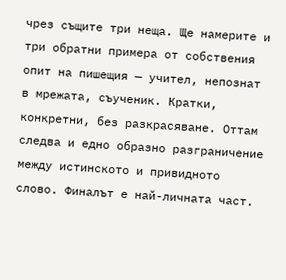чрез същите три неща. Ще намерите и три обратни примера от собствения опит на пишещия — учител, непознат в мрежата, съученик. Кратки, конкретни, без разкрасяване. Оттам следва и едно образно разграничение между истинското и привидното слово. Финалът е най-личната част.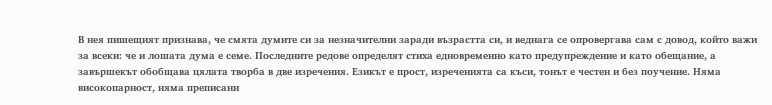В нея пишещият признава, че смята думите си за незначителни заради възрастта си, и веднага се опровергава сам с довод, който важи за всеки: че и лошата дума е семе. Последните редове определят стиха едновременно като предупреждение и като обещание, а завършекът обобщава цялата творба в две изречения. Езикът е прост, изреченията са къси, тонът е честен и без поучение. Няма високопарност, няма преписани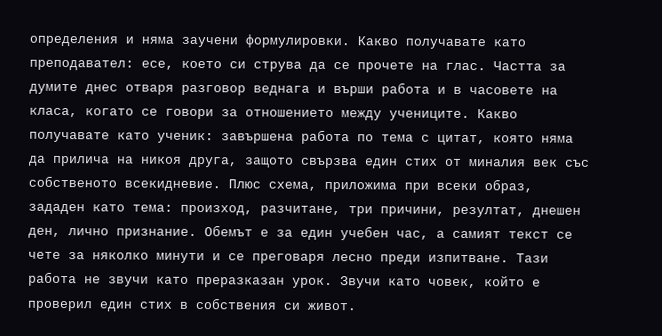определения и няма заучени формулировки. Какво получавате като преподавател: есе, което си струва да се прочете на глас. Частта за думите днес отваря разговор веднага и върши работа и в часовете на класа, когато се говори за отношението между учениците. Какво получавате като ученик: завършена работа по тема с цитат, която няма да прилича на никоя друга, защото свързва един стих от миналия век със собственото всекидневие. Плюс схема, приложима при всеки образ, зададен като тема: произход, разчитане, три причини, резултат, днешен ден, лично признание. Обемът е за един учебен час, а самият текст се чете за няколко минути и се преговаря лесно преди изпитване. Тази работа не звучи като преразказан урок. Звучи като човек, който е проверил един стих в собствения си живот.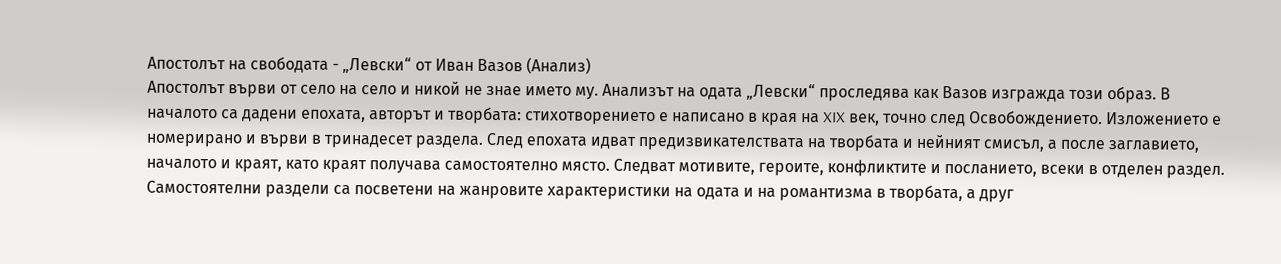Апостолът на свободата - „Левски“ от Иван Вазов (Анализ)
Апостолът върви от село на село и никой не знае името му. Анализът на одата „Левски“ проследява как Вазов изгражда този образ. В началото са дадени епохата, авторът и творбата: стихотворението е написано в края на XIX век, точно след Освобождението. Изложението е номерирано и върви в тринадесет раздела. След епохата идват предизвикателствата на творбата и нейният смисъл, а после заглавието, началото и краят, като краят получава самостоятелно място. Следват мотивите, героите, конфликтите и посланието, всеки в отделен раздел. Самостоятелни раздели са посветени на жанровите характеристики на одата и на романтизма в творбата, а друг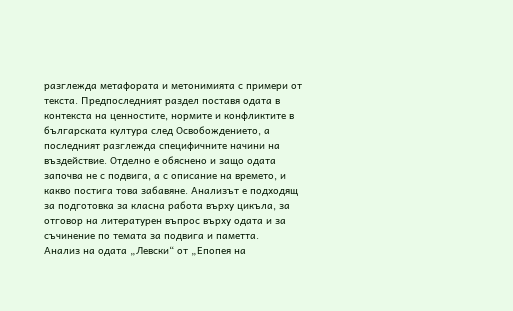разглежда метафората и метонимията с примери от текста. Предпоследният раздел поставя одата в контекста на ценностите, нормите и конфликтите в българската култура след Освобождението, а последният разглежда специфичните начини на въздействие. Отделно е обяснено и защо одата започва не с подвига, а с описание на времето, и какво постига това забавяне. Анализът е подходящ за подготовка за класна работа върху цикъла, за отговор на литературен въпрос върху одата и за съчинение по темата за подвига и паметта.
Анализ на одата „Левски“ от „Епопея на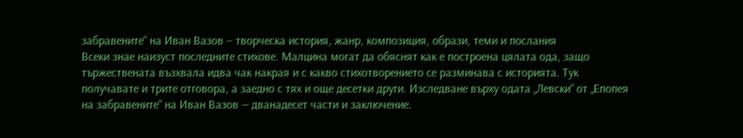забравените“ на Иван Вазов – творческа история, жанр, композиция, образи, теми и послания
Всеки знае наизуст последните стихове. Малцина могат да обяснят как е построена цялата ода, защо тържествената възхвала идва чак накрая и с какво стихотворението се разминава с историята. Тук получавате и трите отговора, а заедно с тях и още десетки други. Изследване върху одата „Левски“ от „Епопея на забравените“ на Иван Вазов — дванадесет части и заключение.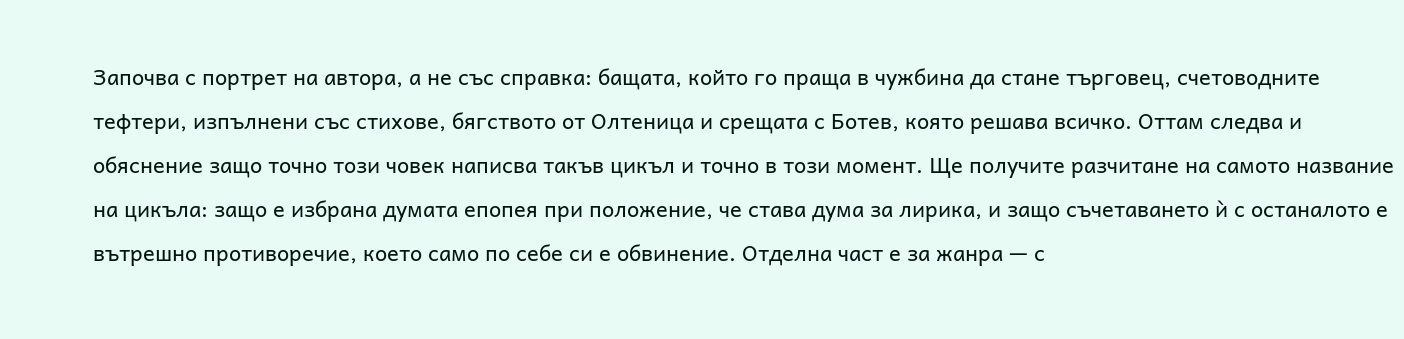Започва с портрет на автора, а не със справка: бащата, който го праща в чужбина да стане търговец, счетоводните тефтери, изпълнени със стихове, бягството от Олтеница и срещата с Ботев, която решава всичко. Оттам следва и обяснение защо точно този човек написва такъв цикъл и точно в този момент. Ще получите разчитане на самото название на цикъла: защо е избрана думата епопея при положение, че става дума за лирика, и защо съчетаването ѝ с останалото е вътрешно противоречие, което само по себе си е обвинение. Отделна част е за жанра — с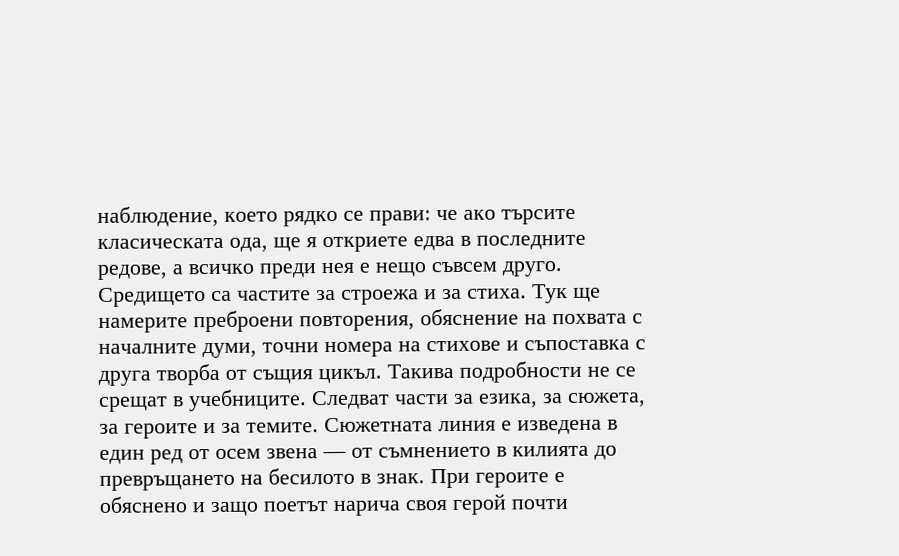наблюдение, което рядко се прави: че ако търсите класическата ода, ще я откриете едва в последните редове, а всичко преди нея е нещо съвсем друго. Средището са частите за строежа и за стиха. Тук ще намерите преброени повторения, обяснение на похвата с началните думи, точни номера на стихове и съпоставка с друга творба от същия цикъл. Такива подробности не се срещат в учебниците. Следват части за езика, за сюжета, за героите и за темите. Сюжетната линия е изведена в един ред от осем звена — от съмнението в килията до превръщането на бесилото в знак. При героите е обяснено и защо поетът нарича своя герой почти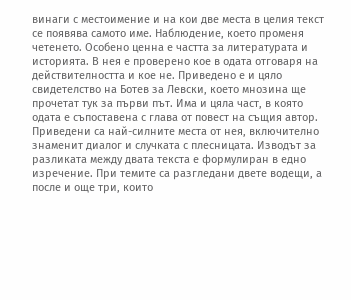винаги с местоимение и на кои две места в целия текст се появява самото име. Наблюдение, което променя четенето. Особено ценна е частта за литературата и историята. В нея е проверено кое в одата отговаря на действителността и кое не. Приведено е и цяло свидетелство на Ботев за Левски, което мнозина ще прочетат тук за първи път. Има и цяла част, в която одата е съпоставена с глава от повест на същия автор. Приведени са най-силните места от нея, включително знаменит диалог и случката с плесницата. Изводът за разликата между двата текста е формулиран в едно изречение. При темите са разгледани двете водещи, а после и още три, които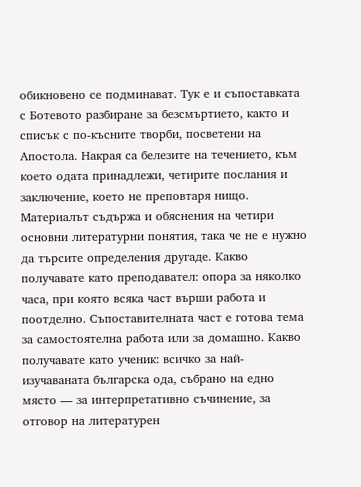обикновено се подминават. Тук е и съпоставката с Ботевото разбиране за безсмъртието, както и списък с по-късните творби, посветени на Апостола. Накрая са белезите на течението, към което одата принадлежи, четирите послания и заключение, което не преповтаря нищо. Материалът съдържа и обяснения на четири основни литературни понятия, така че не е нужно да търсите определения другаде. Какво получавате като преподавател: опора за няколко часа, при която всяка част върши работа и поотделно. Съпоставителната част е готова тема за самостоятелна работа или за домашно. Какво получавате като ученик: всичко за най-изучаваната българска ода, събрано на едно място — за интерпретативно съчинение, за отговор на литературен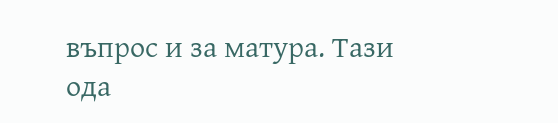въпрос и за матура. Тази ода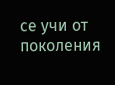се учи от поколения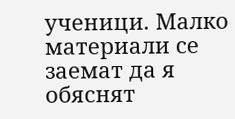ученици. Малко материали се заемат да я обяснят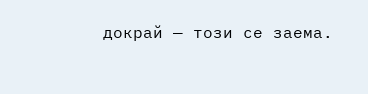докрай — този се заема.